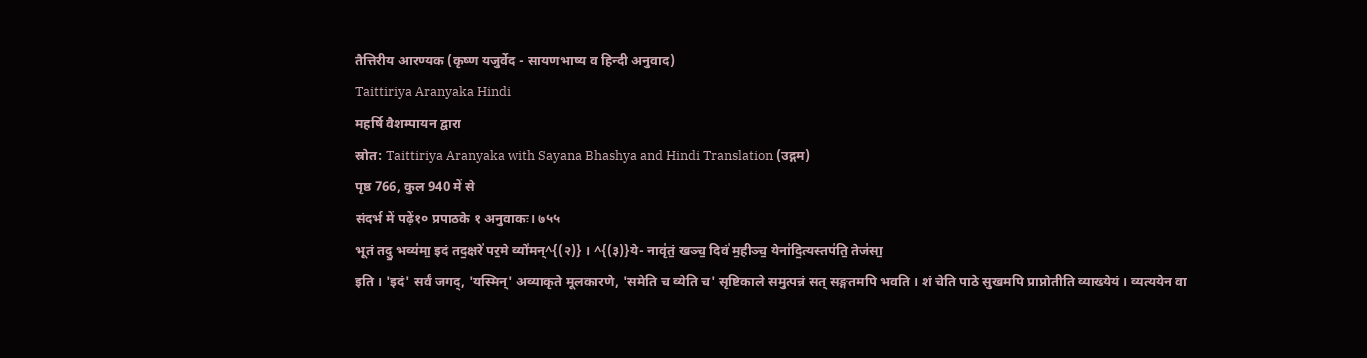तैत्तिरीय आरण्यक (कृष्ण यजुर्वेद - सायणभाष्य व हिन्दी अनुवाद)
Taittiriya Aranyaka Hindi
महर्षि वैशम्पायन द्वारा
स्रोत: Taittiriya Aranyaka with Sayana Bhashya and Hindi Translation (उद्गम)
पृष्ठ 766, कुल 940 में से
संदर्भ में पढ़ें१० प्रपाठके १ अनुवाकः। ७५५
भूतं तदु॒ भव्य॑मा॒ इदं तद॒क्षरे॑ पर॒मे व्यो॑मन्^{(२)} । ^{(३)}ये- नावृ॑तं॒ खञ्च॒ दिवं॑ म॒हीञ्च॒ येना॑दि॒त्यस्तप॑ति॒ तेज॑सा॒
इति । 'इदं' सर्वं जगद्, 'यस्मिन्' अव्याकृते मूलकारणे, 'समेति च व्येति च' सृष्टिकाले समुत्पन्नं सत् सङ्गतमपि भवति । शं चेति पाठे सुखमपि प्राप्नोतीति व्याख्येयं । व्यत्ययेन वा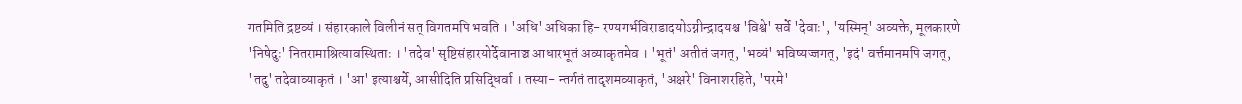गतमिति द्रष्टव्यं । संहारकाले विलीनं सत् विगतमपि भवति । 'अधि' अधिका हि- रण्यगर्भविराडादयोऽग्नीन्द्रादयश्च 'विश्वे' सर्वे 'देवाः', 'यस्मिन्' अव्यक्ते, मूलकारणे 'निषेदुः' नितरामाश्रित्यावस्थिताः । 'तदेव' सृष्टिसंहारयोर्देवानाञ्च आधारभूतं अव्याकृतमेव । 'भूतं' अतीतं जगत्, 'भव्यं' भविष्यज्जगत्, 'इदं' वर्त्तमानमपि जगत्, 'तदु' तदेवाव्याकृतं । 'आ' इत्याश्चर्ये, आसीदिति प्रसिद्धिर्वा । तस्या- न्तर्गतं तादृशमव्याकृतं, 'अक्षरे' विनाशरहिते, 'परमे'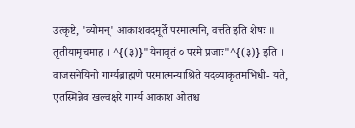उत्कृष्टे, 'व्योमन्' आकाशवदमूर्ते परमात्मनि, वर्त्तते इति शेषः ॥
तृतीयामृचमाह । ^{(३)}"येनावृतं ० परमे प्रजाः"^{(३)} इति । वाजसनेयिनो गार्ग्यब्राह्मणे परमात्मन्याश्रिते यदव्याकृतमभिधी- यते, एतस्मिन्नेव खल्वक्षरे गार्ग्य आकाश ओतश्च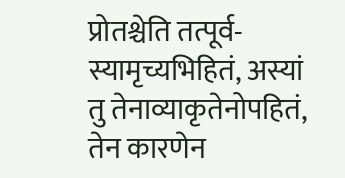प्रोतश्चेति तत्पूर्व- स्यामृच्यभिहितं, अस्यां तु तेनाव्याकृतेनोपहितं, तेन कारणेन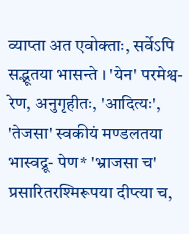व्याप्ता अत एवोक्ताः, सर्वेऽपि सद्भूतया भासन्ते । 'येन' परमेश्व- रेण, अनुगृहीतः, 'आदित्यः', 'तेजसा' स्वकीयं मण्डलतया भास्वद्रू- पेण* 'भ्राजसा च' प्रसारितरश्मिरूपया दीप्त्या च,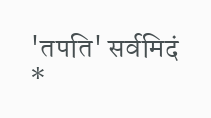'तपति' सर्वमिदं
*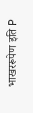भाखररूपेण इति P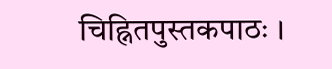चिह्नितपुस्तकपाठः ।